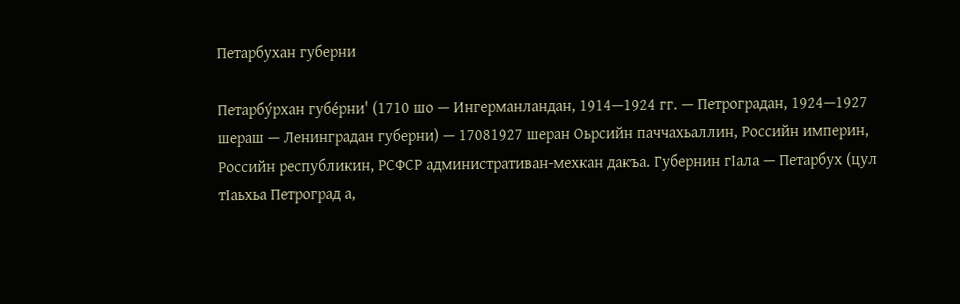Петарбухан губерни

Петарбу́рхан губе́рни' (1710 шо — Ингерманландан, 1914—1924 гг. — Петроградан, 1924—1927 шераш — Ленинградан губерни) — 17081927 шеран Оьрсийн паччахьаллин, Российн империн, Российн республикин, РСФСР административан-мехкан дакъа. Губернин гӀала — Петарбух (цул тӀаьхьа Петроград а,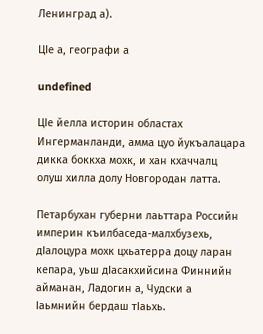Ленинград а).

ЦӀе а, географи а

undefined

ЦӀе йелла историн областах Ингерманланди, амма цуо йукъалацара дикка боккха мохк, и хан кхаччалц олуш хилла долу Новгородан латта.

Петарбухан губерни лаьттара Российн империн къилбаседа-малхбузехь, дӀалоцура мохк цхьатерра доцу ларан кепара, уьш дӀасакхийсина Финнийн айманан, Ладогин а, Чудски а Ӏаьмнийн бердаш тӀаьхь.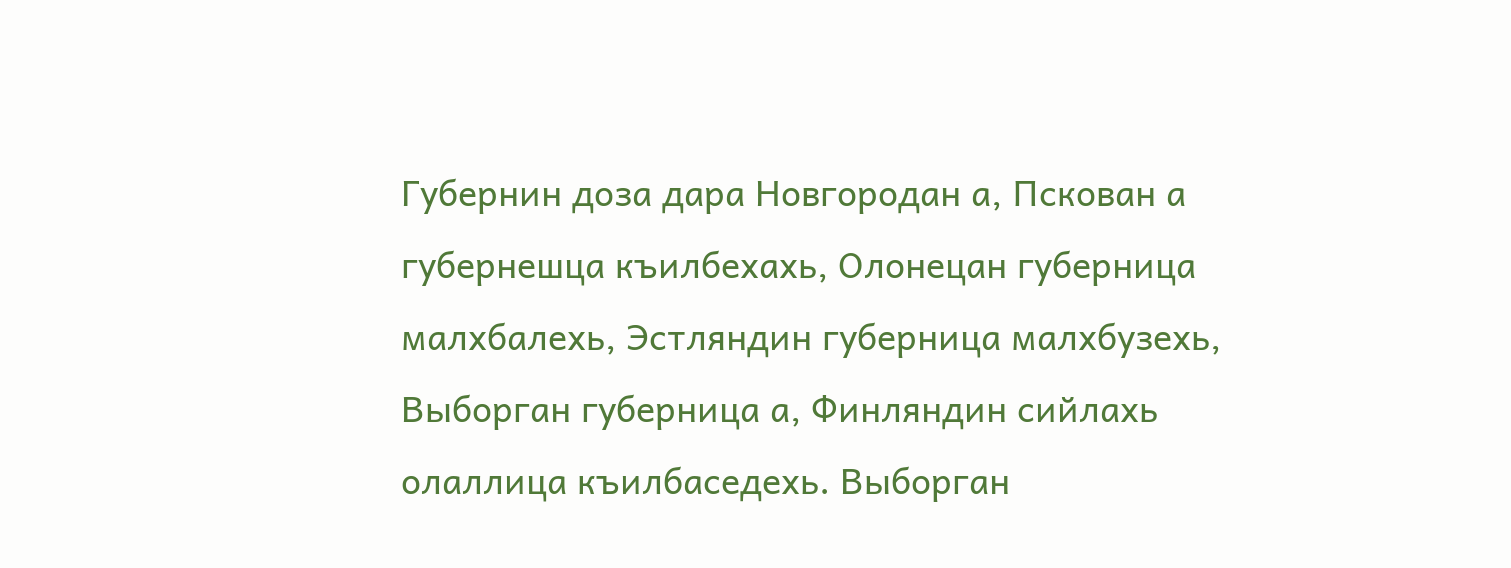Губернин доза дара Новгородан а, Пскован а губернешца къилбехахь, Олонецан губерница малхбалехь, Эстляндин губерница малхбузехь, Выборган губерница а, Финляндин сийлахь олаллица къилбаседехь. Выборган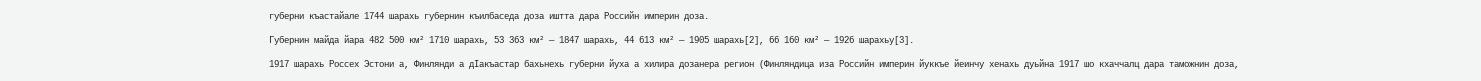губерни къастайале 1744 шарахь губернин къилбаседа доза иштта дара Российн империн доза.

Губернин майда йара 482 500 км² 1710 шарахь, 53 363 км² — 1847 шарахь, 44 613 км² — 1905 шарахь[2], 66 160 км² — 1926 шарахьу[3].

1917 шарахь Россех Эстони а, Финлянди а дӀакъастар бахьнехь губерни йуха а хилира дозанера регион (Финляндица иза Российн империн йуккъе йеинчу хенахь дуьйна 1917 шо кхаччалц дара таможнин доза,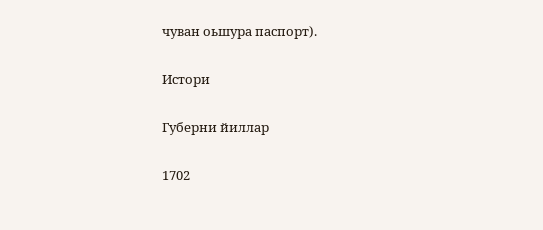чуван оьшура паспорт).

Истори

Губерни йиллар

1702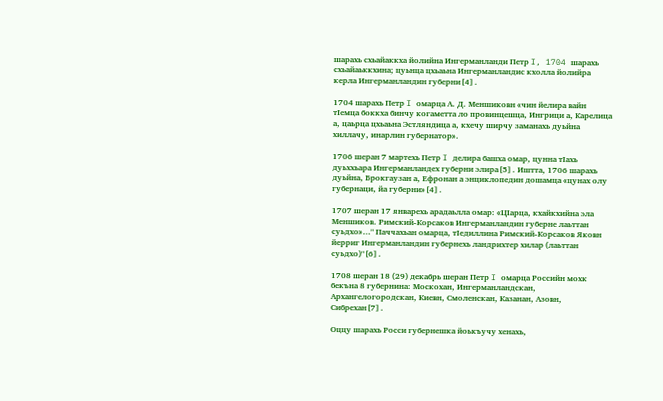шарахь схьайаккха йолийна Ингерманланди Петр I, 1704 шарахь схьайаьккхина; цуьнца цхьаьна Ингерманландис кхолла йолийра керла Ингерманландин губерни[4].

1704 шарахь Петр I омарца А. Д. Меншиковн «чин йелира вайн тӀемца боккха бинчу когаметта ло провинцешца, Ингрици а, Карелица а, цаьрца цхьаьна Эстляндица а, кхечу ширчу заманахь дуьйна хиллачу, инарлин губернатор».

1706 шеран 7 мартехь Петр I делира башха омар, цунна тӀахь дуьххьара Ингерманландех губерни элира[5]. Иштта, 1706 шарахь дуьйна, Брокгаузан а, Ефронан а энциклопедин дошамца «цунах олу губернаци, йа губерни»[4].

1707 шеран 17 январехь арадаьлла омар: «ЦӀарца, кхайкхийна эла Меншиков. Римский-Корсаков Ингерманландин губерне лаьттан суьдхо»…" Паччахьан омарца, тӀедиллина Римский-Корсаков Яковн йерриг Ингерманландин губернехь ландрихтер хилар (лаьттан суьдхо)"[6].

1708 шеран 18 (29) декабрь шеран Петр I омарца Российн мохк бекъна 8 губернина: Москохан, Ингерманландскан, Архангелогородскан, Киевн, Смоленскан, Казанан, Азовн, Сибрехан[7].

Оццу шарахь Росси губернешка йоькъучу хенахь,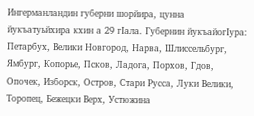Ингерманландин губерни шорйира, цунна йукъатуьйхира кхин а 29 гӀала. Губернин йукъайогӀура: Петарбух, Велики Новгород, Нарва, Шлиссельбург, Ямбург, Копорье, Псков, Ладога, Порхов, Гдов, Опочек, Изборск, Остров, Стари Русса, Луки Велики, Торопец, Бежецки Верх, Устюжина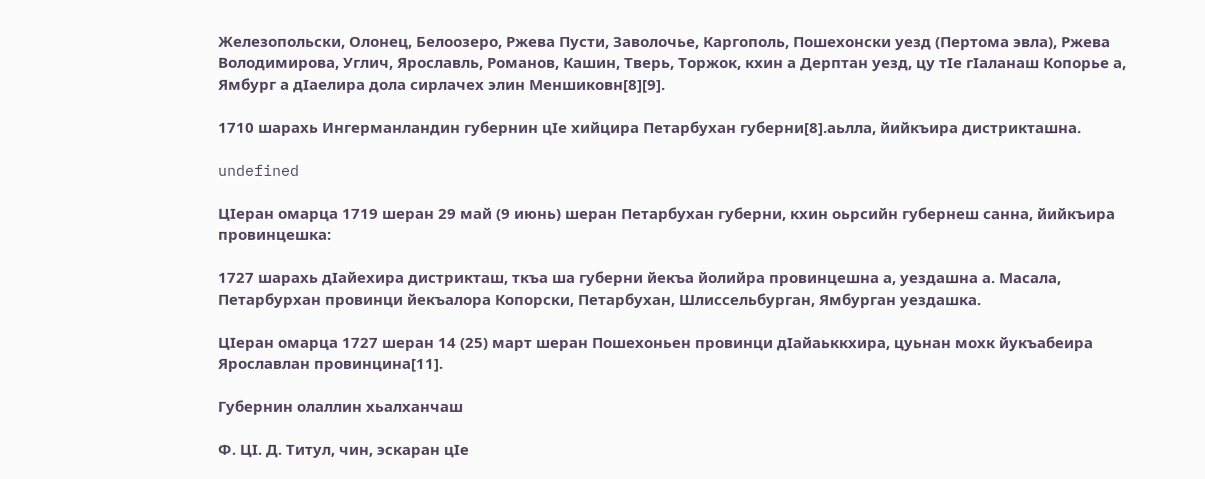Железопольски, Олонец, Белоозеро, Ржева Пусти, Заволочье, Каргополь, Пошехонски уезд (Пертома эвла), Ржева Володимирова, Углич, Ярославль, Романов, Кашин, Тверь, Торжок, кхин а Дерптан уезд, цу тӀе гӀаланаш Копорье а, Ямбург а дӀаелира дола сирлачех элин Меншиковн[8][9].

1710 шарахь Ингерманландин губернин цӀе хийцира Петарбухан губерни[8].аьлла, йийкъира дистрикташна.

undefined

ЦӀеран омарца 1719 шеран 29 май (9 июнь) шеран Петарбухан губерни, кхин оьрсийн губернеш санна, йийкъира провинцешка:

1727 шарахь дӀайехира дистрикташ, ткъа ша губерни йекъа йолийра провинцешна а, уездашна а. Масала, Петарбурхан провинци йекъалора Копорски, Петарбухан, Шлиссельбурган, Ямбурган уездашка.

ЦӀеран омарца 1727 шеран 14 (25) март шеран Пошехоньен провинци дӀайаьккхира, цуьнан мохк йукъабеира Ярославлан провинцина[11].

Губернин олаллин хьалханчаш

Ф. ЦӀ. Д. Титул, чин, эскаран цӀе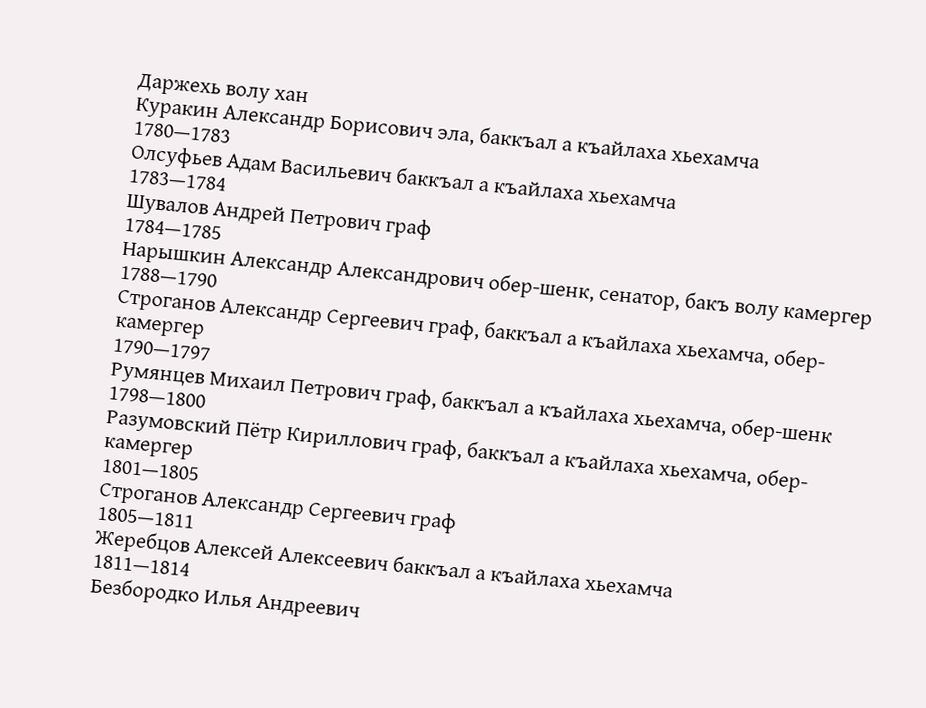Даржехь волу хан
Куракин Александр Борисович эла, баккъал а къайлаха хьехамча
1780—1783
Олсуфьев Адам Васильевич баккъал а къайлаха хьехамча
1783—1784
Шувалов Андрей Петрович граф
1784—1785
Нарышкин Александр Александрович обер-шенк, сенатор, бакъ волу камергер
1788—1790
Строганов Александр Сергеевич граф, баккъал а къайлаха хьехамча, обер-камергер
1790—1797
Румянцев Михаил Петрович граф, баккъал а къайлаха хьехамча, обер-шенк
1798—1800
Разумовский Пётр Кириллович граф, баккъал а къайлаха хьехамча, обер-камергер
1801—1805
Строганов Александр Сергеевич граф
1805—1811
Жеребцов Алексей Алексеевич баккъал а къайлаха хьехамча
1811—1814
Безбородко Илья Андреевич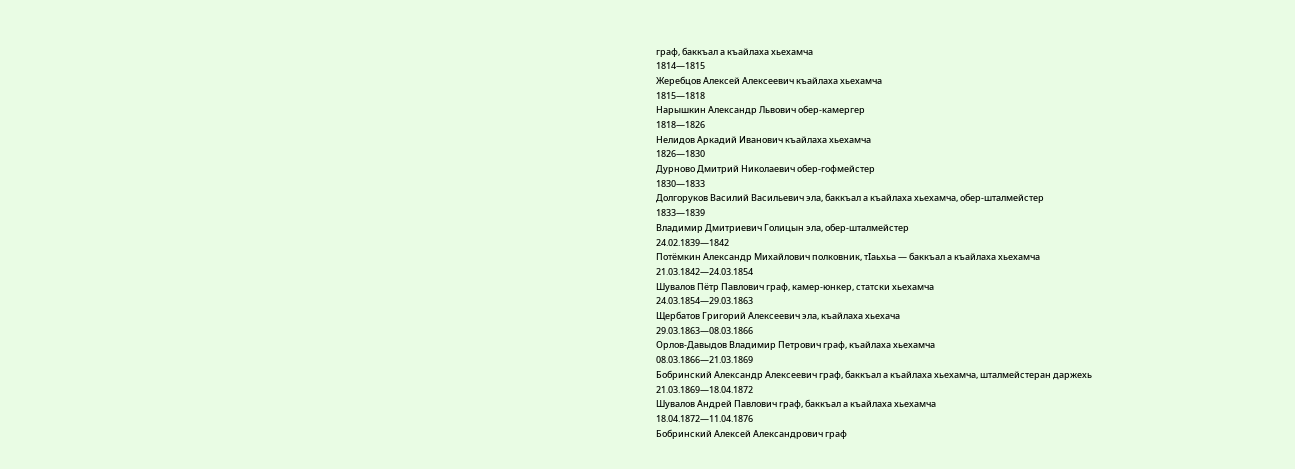граф, баккъал а къайлаха хьехамча
1814—1815
Жеребцов Алексей Алексеевич къайлаха хьехамча
1815—1818
Нарышкин Александр Львович обер-камергер
1818—1826
Нелидов Аркадий Иванович къайлаха хьехамча
1826—1830
Дурново Дмитрий Николаевич обер-гофмейстер
1830—1833
Долгоруков Василий Васильевич эла, баккъал а къайлаха хьехамча, обер-шталмейстер
1833—1839
Владимир Дмитриевич Голицын эла, обер-шталмейстер
24.02.1839—1842
Потёмкин Александр Михайлович полковник, тӀаьхьа — баккъал а къайлаха хьехамча
21.03.1842—24.03.1854
Шувалов Пётр Павлович граф, камер-юнкер, статски хьехамча
24.03.1854—29.03.1863
Щербатов Григорий Алексеевич эла, къайлаха хьехача
29.03.1863—08.03.1866
Орлов-Давыдов Владимир Петрович граф, къайлаха хьехамча
08.03.1866—21.03.1869
Бобринский Александр Алексеевич граф, баккъал а къайлаха хьехамча, шталмейстеран даржехь
21.03.1869—18.04.1872
Шувалов Андрей Павлович граф, баккъал а къайлаха хьехамча
18.04.1872—11.04.1876
Бобринский Алексей Александрович граф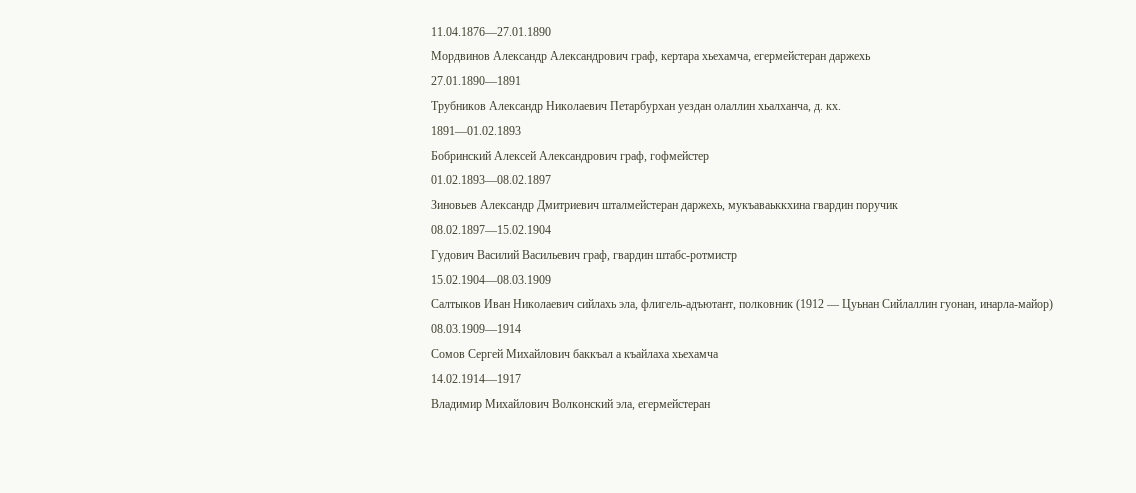11.04.1876—27.01.1890
Мордвинов Александр Александрович граф, кертара хьехамча, егермейстеран даржехь
27.01.1890—1891
Трубников Александр Николаевич Петарбурхан уездан олаллин хьалханча, д. кх.
1891—01.02.1893
Бобринский Алексей Александрович граф, гофмейстер
01.02.1893—08.02.1897
Зиновьев Александр Дмитриевич шталмейстеран даржехь, мукъаваьккхина гвардин поручик
08.02.1897—15.02.1904
Гудович Василий Васильевич граф, гвардин штабс-ротмистр
15.02.1904—08.03.1909
Салтыков Иван Николаевич сийлахь эла, флигель-адъютант, полковник (1912 — Цуьнан Сийлаллин гуонан, инарла-майор)
08.03.1909—1914
Сомов Сергей Михайлович баккъал а къайлаха хьехамча
14.02.1914—1917
Владимир Михайлович Волконский эла, егермейстеран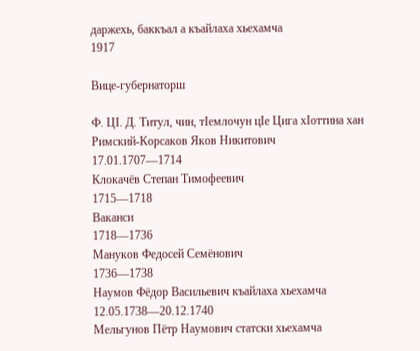даржехь, баккъал а къайлаха хьехамча
1917

Вице-губернаторш

Ф. ЦӀ. Д. Титул, чин, тӀемлочун цӀе Цига хӀоттина хан
Римский-Корсаков Яков Никитович
17.01.1707—1714
Клокачёв Степан Тимофеевич
1715—1718
Ваканси
1718—1736
Мануков Федосей Семёнович
1736—1738
Наумов Фёдор Васильевич къайлаха хьехамча
12.05.1738—20.12.1740
Мельгунов Пётр Наумович статски хьехамча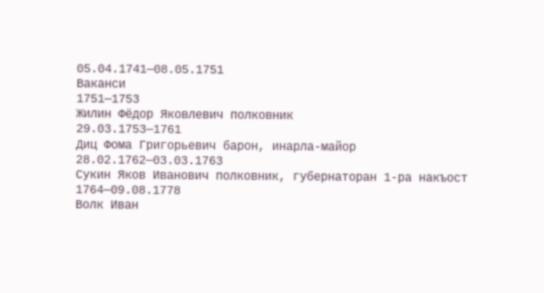05.04.1741—08.05.1751
Ваканси
1751—1753
Жилин Фёдор Яковлевич полковник
29.03.1753—1761
Диц Фома Григорьевич барон, инарла-майор
28.02.1762—03.03.1763
Сукин Яков Иванович полковник, губернаторан 1-ра накъост
1764—09.08.1778
Волк Иван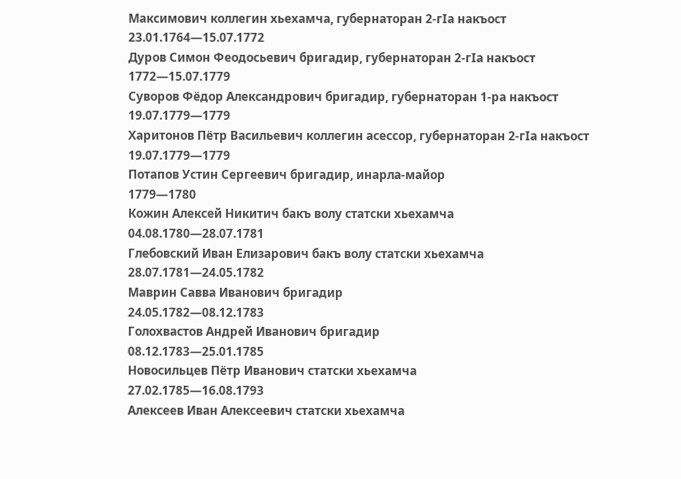Максимович коллегин хьехамча, губернаторан 2-гӀа накъост
23.01.1764—15.07.1772
Дуров Симон Феодосьевич бригадир, губернаторан 2-гӀа накъост
1772—15.07.1779
Суворов Фёдор Александрович бригадир, губернаторан 1-ра накъост
19.07.1779—1779
Харитонов Пётр Васильевич коллегин асессор, губернаторан 2-гӀа накъост
19.07.1779—1779
Потапов Устин Сергеевич бригадир, инарла-майор
1779—1780
Кожин Алексей Никитич бакъ волу статски хьехамча
04.08.1780—28.07.1781
Глебовский Иван Елизарович бакъ волу статски хьехамча
28.07.1781—24.05.1782
Маврин Савва Иванович бригадир
24.05.1782—08.12.1783
Голохвастов Андрей Иванович бригадир
08.12.1783—25.01.1785
Новосильцев Пётр Иванович статски хьехамча
27.02.1785—16.08.1793
Алексеев Иван Алексеевич статски хьехамча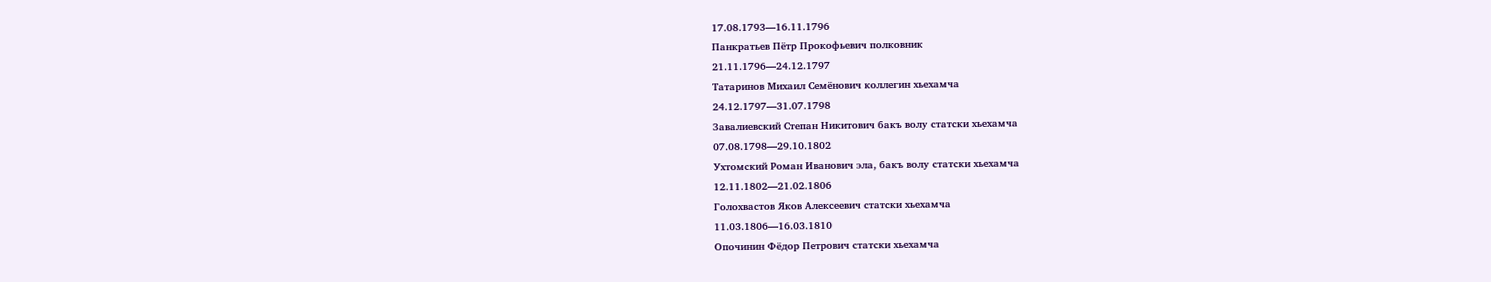17.08.1793—16.11.1796
Панкратьев Пётр Прокофьевич полковник
21.11.1796—24.12.1797
Татаринов Михаил Семёнович коллегин хьехамча
24.12.1797—31.07.1798
Завалиевский Степан Никитович бакъ волу статски хьехамча
07.08.1798—29.10.1802
Ухтомский Роман Иванович эла, бакъ волу статски хьехамча
12.11.1802—21.02.1806
Голохвастов Яков Алексеевич статски хьехамча
11.03.1806—16.03.1810
Опочинин Фёдор Петрович статски хьехамча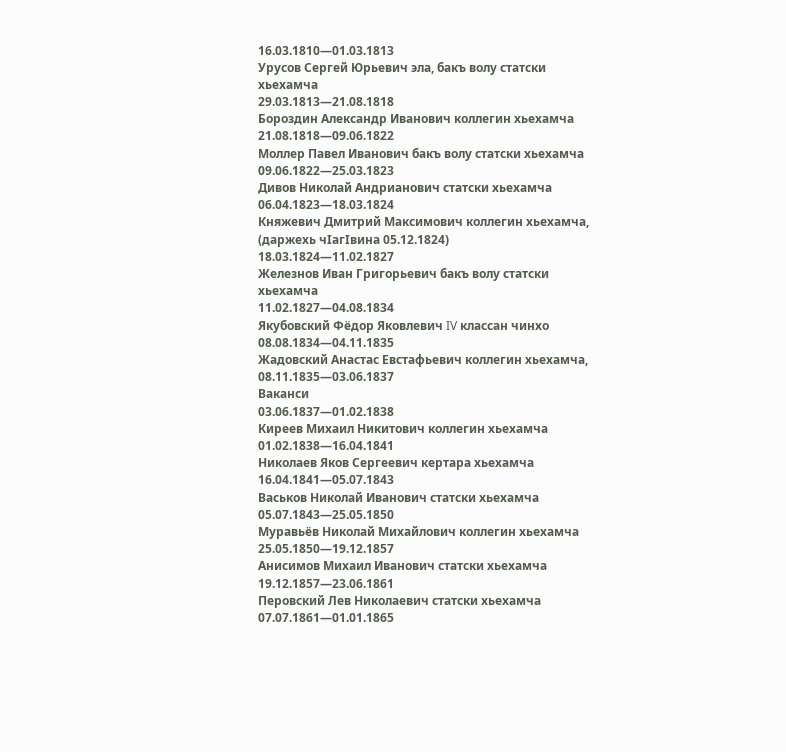16.03.1810—01.03.1813
Урусов Сергей Юрьевич эла, бакъ волу статски хьехамча
29.03.1813—21.08.1818
Бороздин Александр Иванович коллегин хьехамча
21.08.1818—09.06.1822
Моллер Павел Иванович бакъ волу статски хьехамча
09.06.1822—25.03.1823
Дивов Николай Андрианович статски хьехамча
06.04.1823—18.03.1824
Княжевич Дмитрий Максимович коллегин хьехамча, (даржехь чӀагӀвина 05.12.1824)
18.03.1824—11.02.1827
Железнов Иван Григорьевич бакъ волу статски хьехамча
11.02.1827—04.08.1834
Якубовский Фёдор Яковлевич IV классан чинхо
08.08.1834—04.11.1835
Жадовский Анастас Евстафьевич коллегин хьехамча,
08.11.1835—03.06.1837
Ваканси
03.06.1837—01.02.1838
Киреев Михаил Никитович коллегин хьехамча
01.02.1838—16.04.1841
Николаев Яков Сергеевич кертара хьехамча
16.04.1841—05.07.1843
Васьков Николай Иванович статски хьехамча
05.07.1843—25.05.1850
Муравьёв Николай Михайлович коллегин хьехамча
25.05.1850—19.12.1857
Анисимов Михаил Иванович статски хьехамча
19.12.1857—23.06.1861
Перовский Лев Николаевич статски хьехамча
07.07.1861—01.01.1865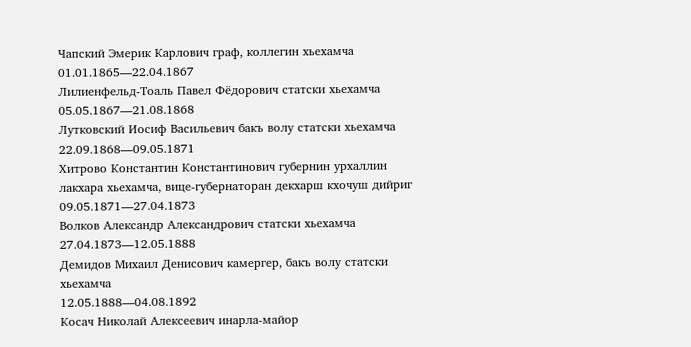Чапский Эмерик Карлович граф, коллегин хьехамча
01.01.1865—22.04.1867
Лилиенфельд-Тоаль Павел Фёдорович статски хьехамча
05.05.1867—21.08.1868
Лутковский Иосиф Васильевич бакъ волу статски хьехамча
22.09.1868—09.05.1871
Хитрово Константин Константинович губернин урхаллин лакхара хьехамча, вице-губернаторан декхарш кхочуш дийриг
09.05.1871—27.04.1873
Волков Александр Александрович статски хьехамча
27.04.1873—12.05.1888
Демидов Михаил Денисович камергер, бакъ волу статски хьехамча
12.05.1888—04.08.1892
Косач Николай Алексеевич инарла-майор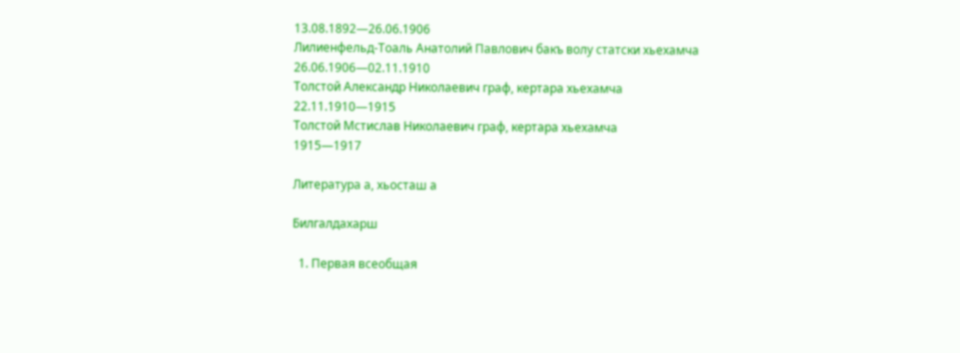13.08.1892—26.06.1906
Лилиенфельд-Тоаль Анатолий Павлович бакъ волу статски хьехамча
26.06.1906—02.11.1910
Толстой Александр Николаевич граф, кертара хьехамча
22.11.1910—1915
Толстой Мстислав Николаевич граф, кертара хьехамча
1915—1917

Литература а, хьосташ а

Билгалдахарш

  1. Первая всеобщая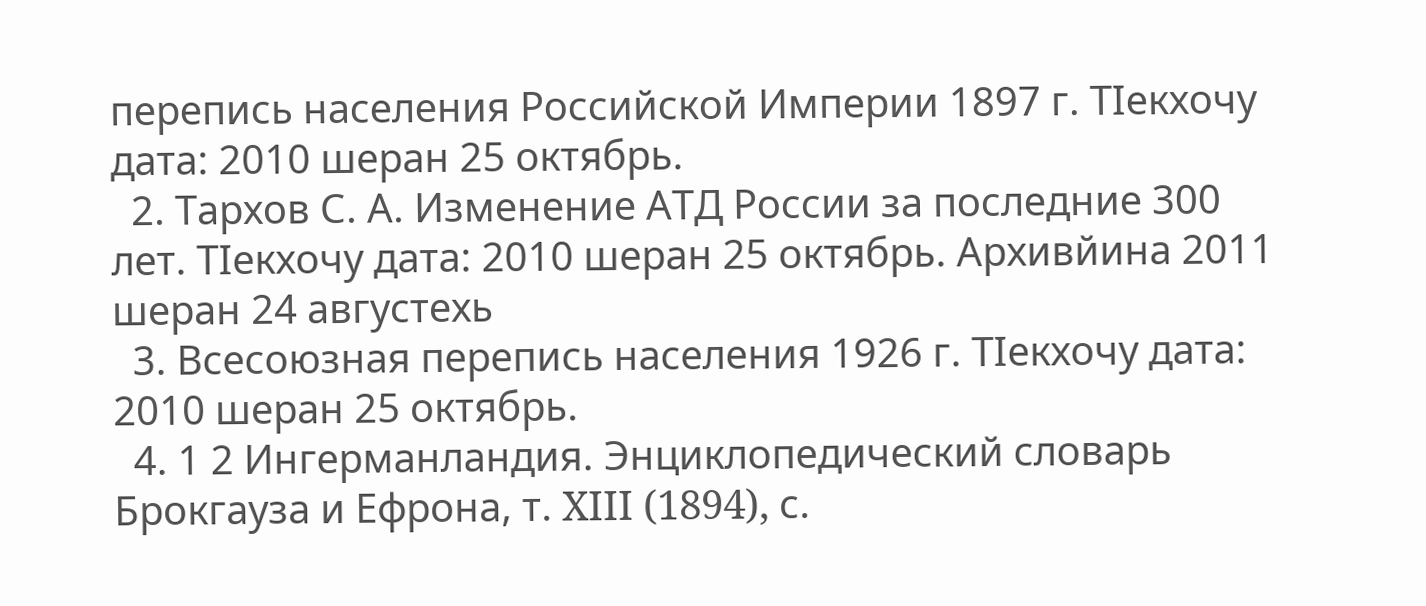перепись населения Российской Империи 1897 г. ТӀекхочу дата: 2010 шеран 25 октябрь.
  2. Тархов С. А. Изменение АТД России за последние 300 лет. ТӀекхочу дата: 2010 шеран 25 октябрь. Архивйина 2011 шеран 24 августехь
  3. Всесоюзная перепись населения 1926 г. ТӀекхочу дата: 2010 шеран 25 октябрь.
  4. 1 2 Ингерманландия. Энциклопедический словарь Брокгауза и Ефрона, т. XIII (1894), с.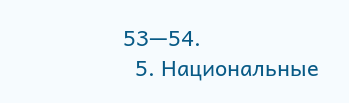53—54.
  5. Национальные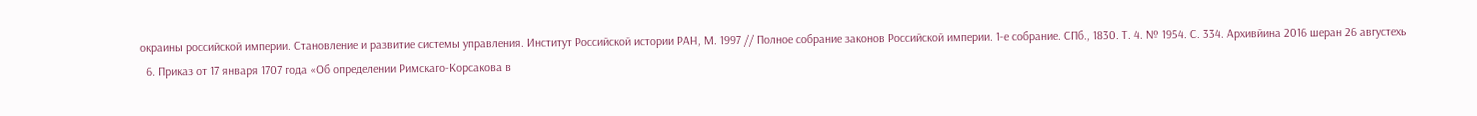окраины российской империи. Становление и развитие системы управления. Институт Российской истории РАН, М. 1997 // Полное собрание законов Российской империи. 1-е собрание. СПб., 1830. Т. 4. № 1954. С. 334. Архивйина 2016 шеран 26 августехь
  6. Приказ от 17 января 1707 года «Об определении Римскаго-Корсакова в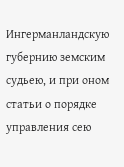Ингерманландскую губернию земским судьею, и при оном статьи о порядке управления сею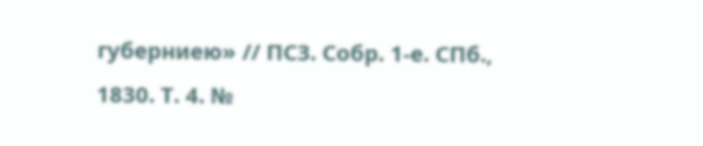губерниею» // ПСЗ. Собр. 1-е. СПб., 1830. Т. 4. №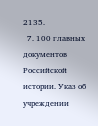2135.
  7. 100 главных документов Российской истории. Указ об учреждении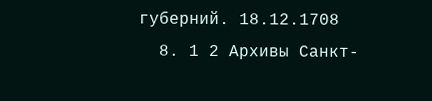губерний. 18.12.1708
  8. 1 2 Архивы Санкт-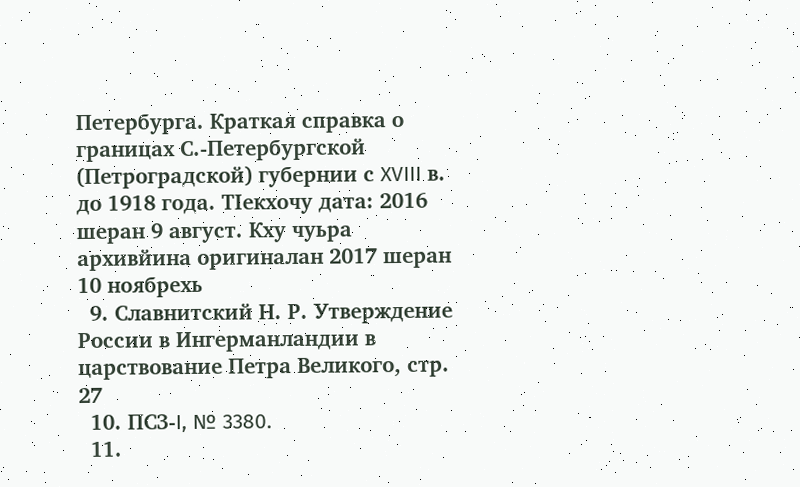Петербурга. Краткая справка о границах С.-Петербургской (Петроградской) губернии с XVIII в. до 1918 года. ТӀекхочу дата: 2016 шеран 9 август. Кху чуьра архивйина оригиналан 2017 шеран 10 ноябрехь
  9. Славнитский Н. Р. Утверждение России в Ингерманландии в царствование Петра Великого, стр. 27
  10. ПСЗ-I, № 3380.
  11.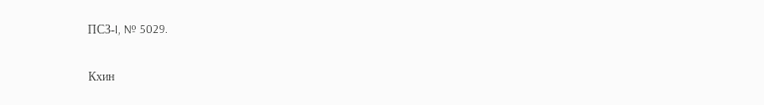ПСЗ-I, № 5029.

Кхин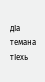дӀа темана тӀехь